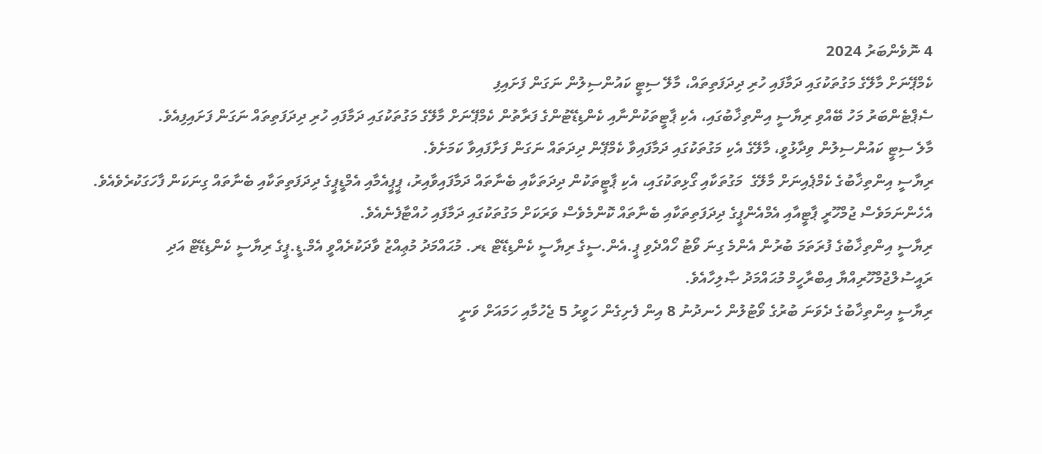4 ނޮވެންބަރު 2024
ކެމްޕޭނަށް މާލޭގެ މަގުތަކުގައި ދަމާފައި ހުރި ދިދަފަތިތައް، މާލޭ ސިޓީ ކައުންސިލުން ނަގަން ފަށައިފި
ސެޕްޓެންބަރު މަހު ބޭއްވި ރިޔާސީ އިންތިޚާބުގައި، އެކި ޕާޓީތަކުންނާއި ކެންޑިޑޭޓުންގެ ފަރާތުން ކެމްޕޭނަށް މާލޭގެ މަގުތަކުގައި ދަމާފައި ހުރި ދިދަފަތިތައް ނަގަން ފަށައިފިއެވެ.
މާލެ ސިޓީ ކައުންސިލުން ވިދާޅުވީ، މާލޭގެ އެކި މަގުތަކުގައި ދަމާފައިވާ ކެމްޕޭން ދިދަތައް ނަގަން ފަށާފައިވާ ކަމަށެވެ.
ރިޔާސީ އިންތިޚާބުގެ ކެމްޕެއިނަށް މާލޭގެ  މަގުތަކާއި ގޯޅިތަކުގައި، އެކި ޕާޓީތަކުން ދިދަތަކާއި ބެނާތައް ދަމާފައިވާއިރު، ޕީޕީއެމާއި އެމްޑީޕީގެ ދިދަފަތިތަކާއި ބެނާތައް ގިނަކަން ފާހަގަކުރެވެއެވެ.
އެހެންނަމަވެސް ޖުމްހޫރީ ޕާޓީއާއި އެމްއެންޕީގެ ދިދަފަތިތަކާއި ބެނާތައް ކޮންމެވެސް ވަރަކަށް މަގުތަކުގައި ދަމާފައި ހުއްޓާފެނެއެވެ.
ރިޔާސީ އިންތިޚާބުގެ ފުރަތަމަ ބުރުން އެންމެ ގިނަ ވޯޓު ހޯއްދެވި ޕީ.އެން.ސީގެ ރިޔާސީ ކެންޑިޑޭޓް ޑރ. މުޙައްމަދު މުޢިއްޒު ވާދަކުރެއްވީ އެމް.ޑީ.ޕީގެ ރިޔާސީ ކެންޑިޑޭޓް އަދި ރައީސުލްޖުމްހޫރިއްޔާ އިބްރާހީމް މުޙައްމަދު ޞާލިހާއެވެ.
ރިޔާސީ އިންތިޚާބުގެ ދެވަނަ ބުރުގެ ވޯޓުލުން ހެނދުނު 8 އިން ފެށިގެން ހަވީރު 5 ޖެހުމާއި ހަމައަށް ވަނީ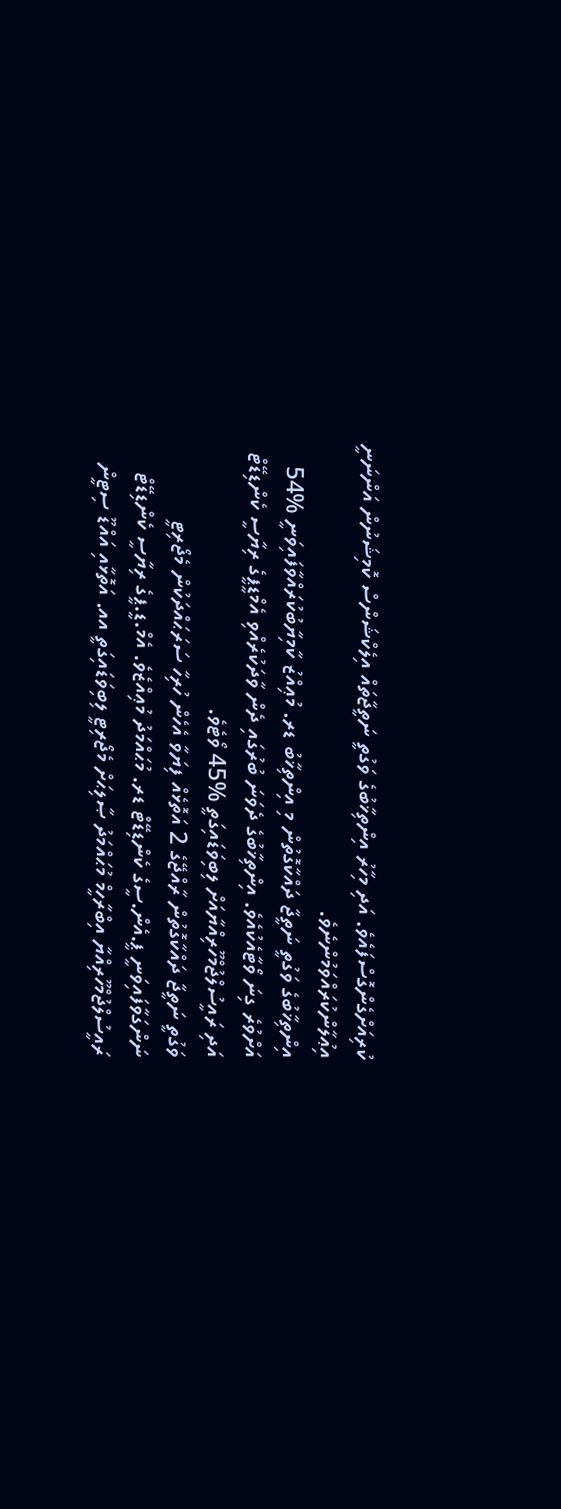ކުރިއަށްގެންގޮސްފައެވެ. އަދި މިހާރު އިންތިޚާބުގެ ވަގުތީ ނަތީޖާތައް އިލެކްޝަންސް ކޮމިޝަނުން އަންނަނީ އިޢުލާންކުރައްވަމުންނެވެ.
އިންތިޚާބުގެ ވަގުތީ ނަތީޖާ ދައްކާގޮތުން މި އިންތިޚާބު ޑރ. މުޢިއްޒު ކާމިޔާބުކުރައްވާފައިވަނީ %54 އަށްވުރެ ގިނަ ވޯޓާއެކުއެވެ. އިންތިޚާބުގެ ދެވަނަ ބުރުގައި ދެން ވާދަކުރެއްވި އެމްޑީޕީގެ ރިޔާސީ ކެންޑިޑޭޓް އަދި ރައީސުލްޖުމްހޫރިއްޔާއަށް ލިބިވަޑައިގަތީ %45 ވޯޓެވެ.
ވަގުތީ ނަތީޖާ ދައްކާގޮތުން ރާއްޖޭގެ 2 އަތޮޅެއް ފިޔަވާ އެހެން ހުރިހާ ސަރަޙައްދަކުން މެޖޯރިޓީ ނަންގަވާފައިވަނީ ޕީ.އެން.ސީގެ ކެންޑިޑޭޓް ޑރ. މުޙައްމަދު މުޢިއްޒެވެ. އެމް.ޑީ.ޕީގެ ރިޔާސީ ކެންޑިޑޭޓް ރައީސުލްޖުމްހޫރިއްޔާ އިބްރާހީމް މުޙައްމަދު ޞާލިޙަށް މެޖޯރިޓީ ލިބިވަޑައިގަތީ އއ. އަތޮޅާއި އައްޑޫ ސިޓީން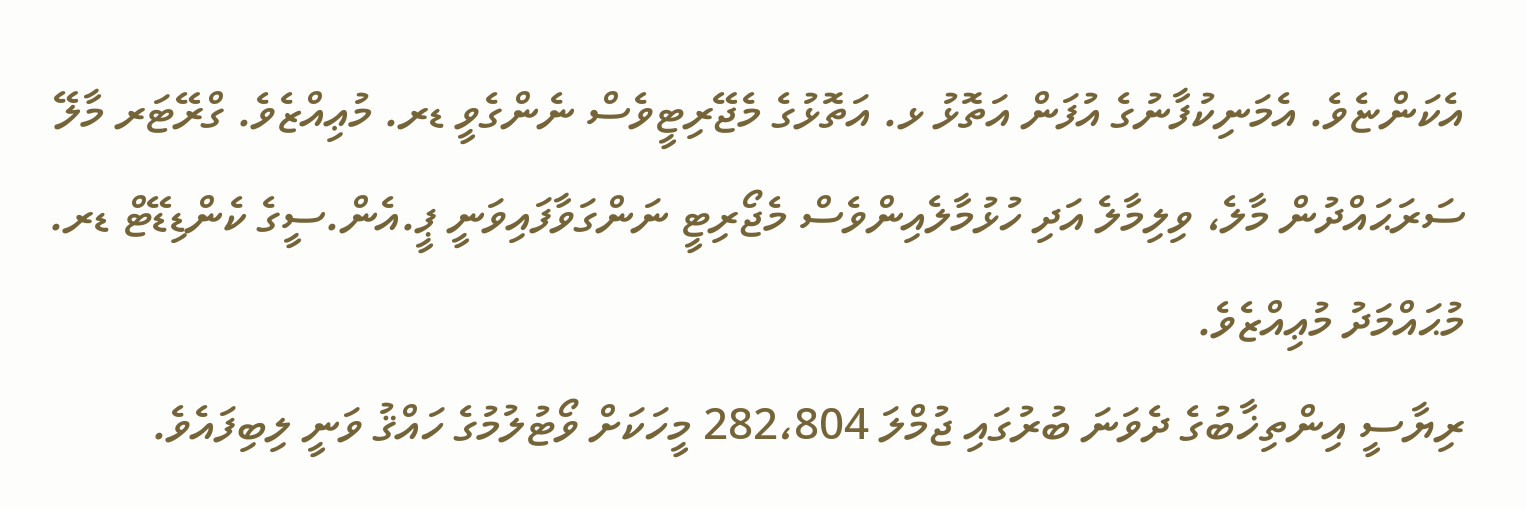އެކަންޏެވެ. އެމަނިކުފާނުގެ އުފަން އަތޮޅު ޅ. އަތޮޅުގެ މެޖޭރިޓީވެސް ނެންގެވީ ޑރ. މުޢިއްޒެވެ. ގްރޭޓަރ މާލޭ ސަރަޙައްދުން މާލެ، ވިލިމާލެ އަދި ހުޅުމާލެއިންވެސް މެޖޯރިޓީ ނަންގަވާފައިވަނީ ޕީ.އެން.ސީގެ ކެންޑިޑޭޓް ޑރ. މުޙައްމަދު މުޢިއްޒެވެ.
ރިޔާސީ އިންތިޚާބުގެ ދެވަނަ ބުރުގައި ޖުމްލަ 282،804 މީހަކަށް ވޯޓުލުމުގެ ހައްޤު ވަނީ ލިބިފައެވެ.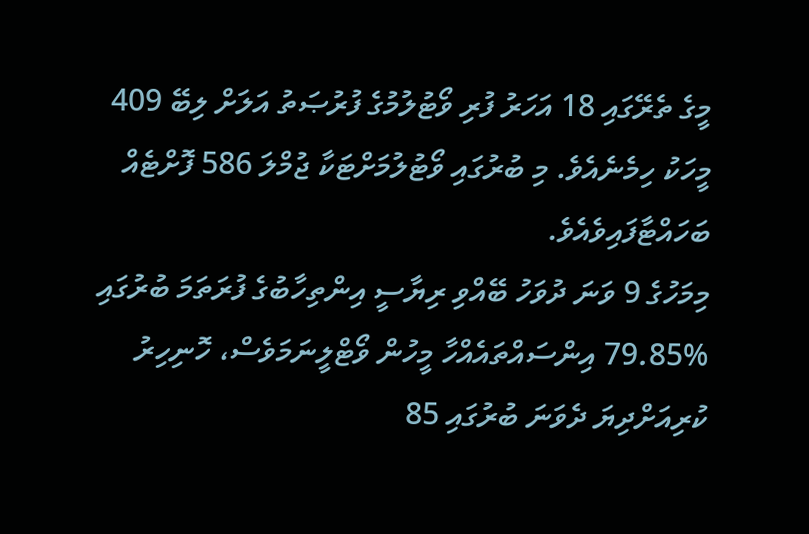މީގެ ތެރޭގައި 18 އަހަރު ފުރި ވޯޓުލުމުގެ ފުރުޞަތު އަލަށް ލިބޭ 409 މީހަކު ހިމެނެއެވެ. މި ބުރުގައި ވޯޓުލުމަށްޓަކާ ޖުމްލަ 586 ފޮށްޓެއް ބަހައްޓާފައިވެއެވެ.
މިމަހުގެ 9 ވަނަ ދުވަހު ބޭއްވި ރިޔާސީ އިންތިހާބުގެ ފުރަތަމަ ބުރުގައި %79.85 އިންސައްތައެއްހާ މީހުން ވޯޓްލީނަމަވެސް، ހޮނިހިރު ކުރިއަށްދިޔަ ދެވަނަ ބުރުގައި 85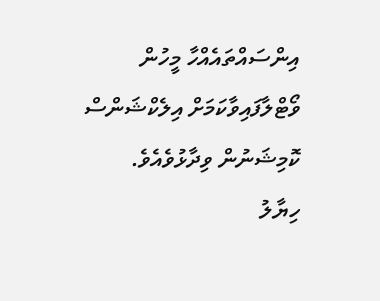އިންސައްތައެއްހާ މީހުން ވޯޓްލާފައިވާކަމަށް އިލެކްޝަންސް ކޮމިޝަނުން ވިދާޅުވެއެވެ.
ހިޔާލު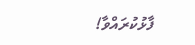ފާޅުކުރައްވާ!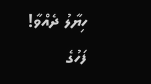ހިޔާލު ދެއްވާ!
ފަހުގެ